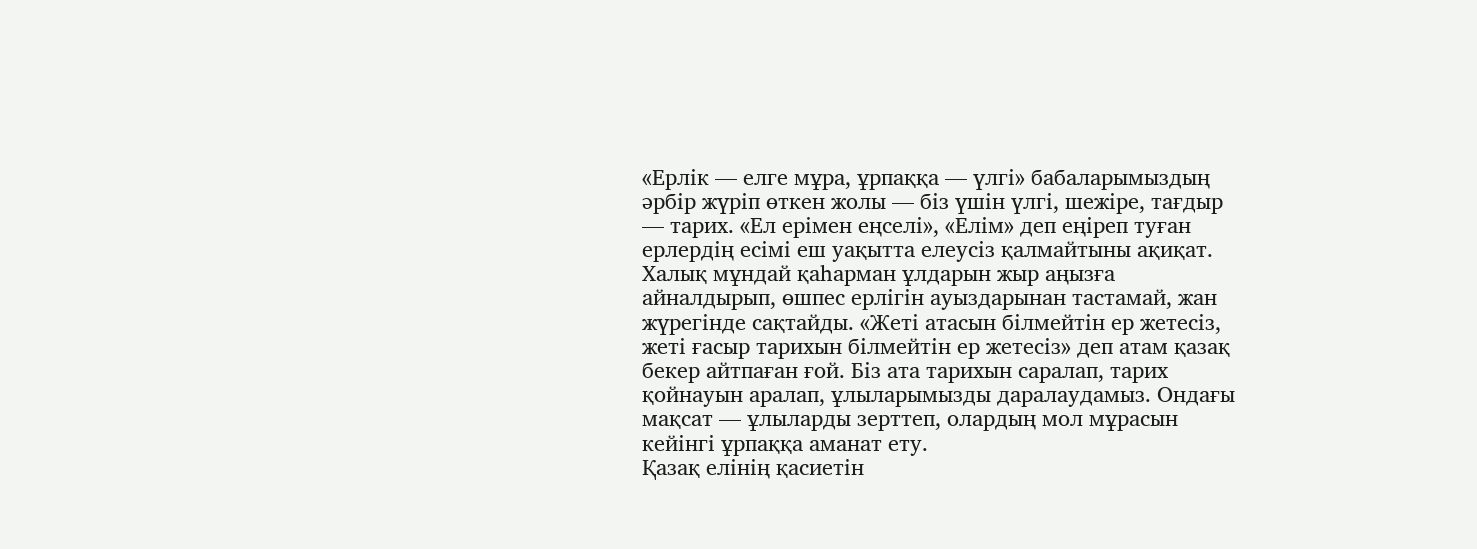«Ерлік — елге мұра, ұрпаққа — үлгі» бабаларымыздың әрбір жүріп өткен жолы — біз үшін үлгі, шежіре, тағдыр — тарих. «Ел ерімен еңселі», «Елім» деп еңіреп туған ерлердің есімі еш уақытта елеусіз қалмайтыны ақиқат. Халық мұндай қаһарман ұлдарын жыр аңызға айналдырып, өшпес ерлігін ауыздарынан тастамай, жан жүрегінде сақтайды. «Жеті атасын білмейтін ер жетесіз, жеті ғасыр тарихын білмейтін ер жетесіз» деп атам қазақ бекер айтпаған ғой. Біз ата тарихын саралап, тарих қойнауын аралап, ұлыларымызды даралаудамыз. Ондағы мақсат — ұлыларды зерттеп, олардың мол мұрасын кейінгі ұрпаққа аманат ету.
Қазақ елінің қасиетін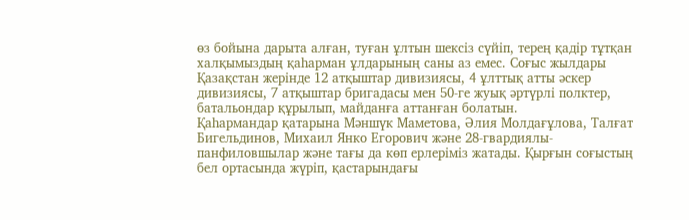өз бойына дарыта алған, туған ұлтын шексіз сүйіп, терең қадір тұтқан халқымыздың қаһарман ұлдарының саны аз емес. Соғыс жылдары Қазақстан жерінде 12 атқыштар дивизиясы, 4 ұлттық атты әскер дивизиясы, 7 атқыштар бригадасы мен 50-ге жуық әртүрлі полктер, батальондар құрылып, майданға аттанған болатын.
Қаһармандар қатарына Мәншүк Маметова, Әлия Молдағұлова, Талғат Бигельдинов, Михаил Янко Егорович және 28-гвардиялы-панфиловшылар және тағы да көп ерлеріміз жатады. Қырғын соғыстың бел ортасында жүріп, қастарындағы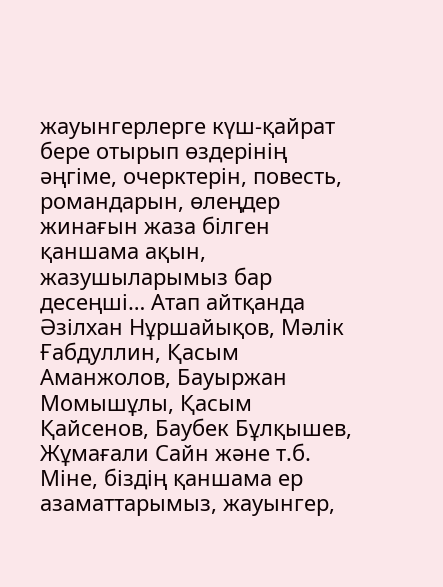жауынгерлерге күш-қайрат бере отырып өздерінің әңгіме, очерктерін, повесть, романдарын, өлеңдер жинағын жаза білген қаншама ақын, жазушыларымыз бар десеңші… Атап айтқанда Әзілхан Нұршайықов, Мәлік Ғабдуллин, Қасым Аманжолов, Бауыржан Момышұлы, Қасым Қайсенов, Баубек Бұлқышев, Жұмағали Сайн және т.б.
Міне, біздің қаншама ер азаматтарымыз, жауынгер,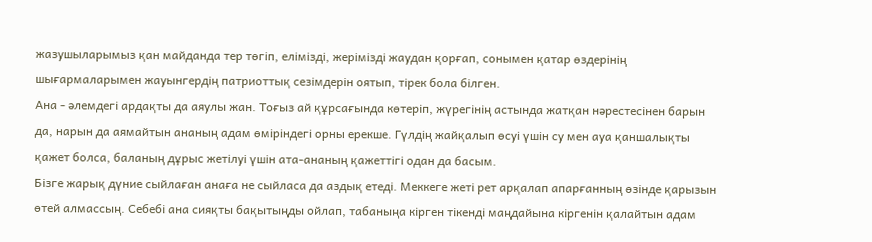жазушыларымыз қан майданда тер төгіп, елімізді, жерімізді жаудан қорғап, сонымен қатар өздерінің шығармаларымен жауынгердің патриоттық сезімдерін оятып, тірек бола білген.
Ана - әлемдегі ардақты да аяулы жан. Тоғыз ай құрсағында көтеріп, жүрегінің астында жатқан нәрестесінен барын да, нарын да аямайтын ананың адам өміріндегі орны ерекше. Гүлдің жайқалып өсуі үшін су мен ауа қаншалықты қажет болса, баланың дұрыс жетілуі үшін ата-ананың қажеттігі одан да басым.
Бізге жарық дүние сыйлаған анаға не сыйласа да аздық етеді. Меккеге жеті рет арқалап апарғанның өзінде қарызын өтей алмассың. Себебі ана сияқты бақытыңды ойлап, табаныңа кірген тікенді маңдайына кіргенін қалайтын адам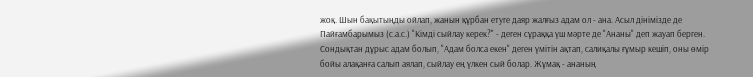жоқ. Шын бақытыңды ойлап, жанын құрбан етуге даяр жалғыз адам ол - ана. Асыл дінімізде де Пайғамбарымыз (с.а.с.) "Кімді сыйлау керек?" - деген сұраққа үш мәрте де "Ананы" деп жауап берген. Сондықтан дұрыс адам болып, "Адам болса екен" деген үмітін ақтап, салиқалы ғұмыр кешіп, оны өмір бойы алақанға салып аялап, сыйлау ең үлкен сый болар. Жұмақ - ананың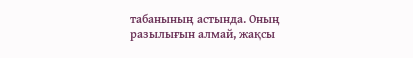табанының астында. Оның разылығын алмай, жақсы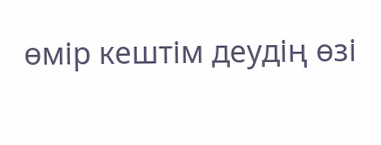өмір кештім деудің өзі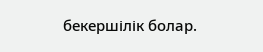бекершілік болар.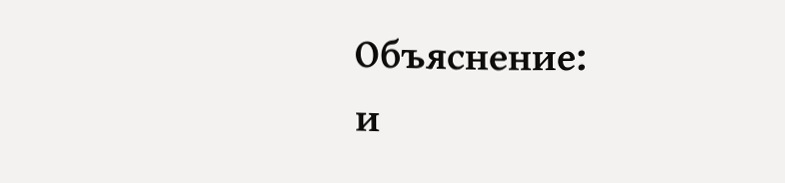Объяснение:
и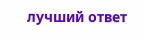лучший ответ